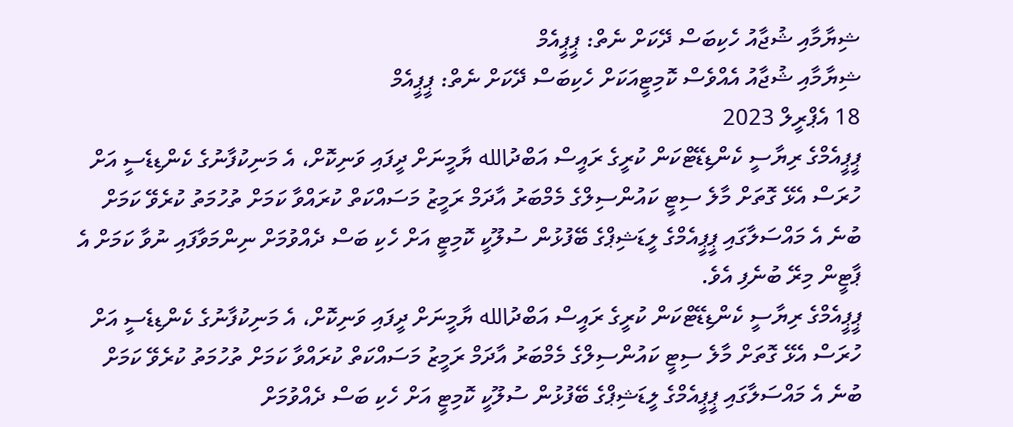ޝިޔާމާއި ޝުޖާއު ހެކިބަސް ދޭކަށް ނެތް: ޕީޕީއެމް
ޝިޔާމާއި ޝުޖާއު އެއްވެސް ކޮމިޓީއަކަށް ހެކިބަސް ދޭކަށް ނެތް: ޕީޕީއެމް
18 އެޕްރީލް 2023
ޕީޕީއެމްގެ ރިޔާސީ ކެންޑިޑޭޓްކަން ކުރީގެ ރައީސް އަބްދުالله ޔާމީނަށް ދީފައި ވަނިކޮށް، އެ މަނިކުފާނުގެ ކެންޑިޑެސީ އަށް ހުރަސް އެޅޭ ގޮތަށް މާލެ ސިޓީ ކައުންސިލްގެ މެމްބަރު އާދަމް ރަމީޒު މަސައްކަތް ކުރައްވާ ކަމަށް ތުހުމަތު ކުރެވޭ ކަމަށް ބުނެ އެ މައްސަލާގައި ޕީޕީއެމްގެ ލީޑަޝިޕްގެ ބޭފުޅުން ސުލޫކީ ކޮމިޓީ އަށް ހެކި ބަސް ދެއްވުމަށް ނިންމަވާފައި ނުވާ ކަމަށް އެ ޕާޓީން މިރޭ ބުނެފި އެވެ.
ޕީޕީއެމްގެ ރިޔާސީ ކެންޑިޑޭޓްކަން ކުރީގެ ރައީސް އަބްދުالله ޔާމީނަށް ދީފައި ވަނިކޮށް، އެ މަނިކުފާނުގެ ކެންޑިޑެސީ އަށް ހުރަސް އެޅޭ ގޮތަށް މާލެ ސިޓީ ކައުންސިލްގެ މެމްބަރު އާދަމް ރަމީޒު މަސައްކަތް ކުރައްވާ ކަމަށް ތުހުމަތު ކުރެވޭ ކަމަށް ބުނެ އެ މައްސަލާގައި ޕީޕީއެމްގެ ލީޑަޝިޕްގެ ބޭފުޅުން ސުލޫކީ ކޮމިޓީ އަށް ހެކި ބަސް ދެއްވުމަށް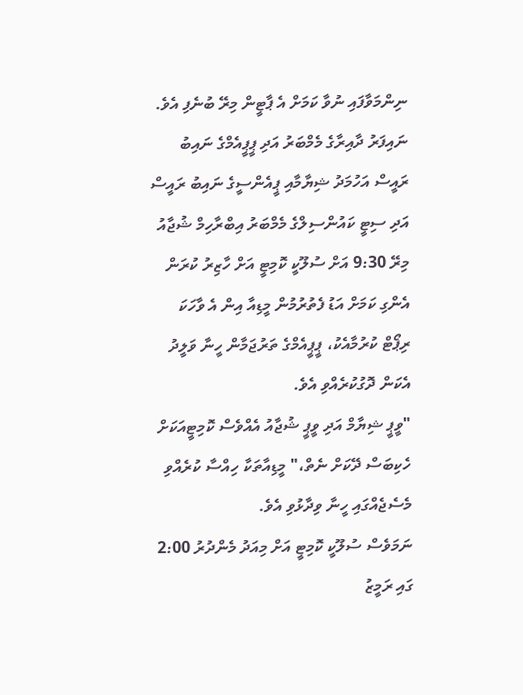ނިންމަވާފައި ނުވާ ކަމަށް އެ ޕާޓީން މިރޭ ބުނެފި އެވެ.
ނައިފަރު ދާއިރާގެ މެމްބަރު އަދި ޕީޕީއެމްގެ ނައިބު ރައީސް އަހުމަދު ޝިޔާމާއި ޕީއެންސީގެ ނައިބު ރައީސް އަދި ސިޓީ ކައުންސިލްގެ މެމްބަރު އިބްރާހިމް ޝުޖާއު މިރޭ 9:30 އަށް ސުލޫކީ ކޮމިޓީ އަށް ހާޒިރު ކުރަން އެންގި ކަމަށް އަޑު ފެތުރުމުން މީޑިއާ އިން އެ ވާހަކަ ރިޕޯޓް ކުރުމާއެކު، ޕީޕީއެމްގެ ތަރުޖަމާން ހީނާ ވަލީދު އެކަން ދޮގުކުރެއްވި އެވެ.
"ވީޕީ ޝިޔާމް އަދި ވީޕީ ޝުޖާއު އެއްވެސް ކޮމިޓީއަކަށް ހެކިބަސް ދޭކަށް ނެތް،" މީޑިއާތަކާ ހިއްސާ ކުރެއްވި މެސެޖެއްގައި ހީނާ ވިދާޅުވި އެވެ.
ނަމަވެސް ސުލޫކީ ކޮމިޓީ އަށް މިއަދު މެންދުރު 2:00 ގައި ރަމީޒު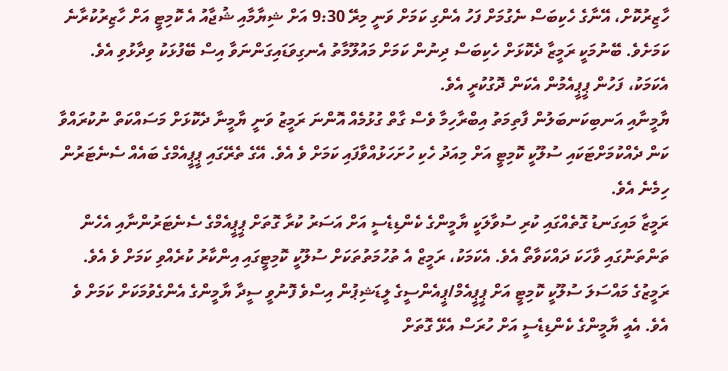ހާޒިރުކޮށް، އޭނާގެ ހެކިބަސް ނެގުމަށް ފަހު އެންގި ކަމަށް ވަނީ މިރޭ 9:30 އަށް ޝިޔާމާއި ޝުޖާއު އެ ކޮމިޓީ އަށް ހާޒިރުކުރާނެ ކަމަށެވެ. ބޭނުމަކީ ރަމީޒާ ދެކޮޅަށް ހެކިބަސް ދިނުން ކަމަށް މައުލޫމާތު އެނގިވަޑައިގަންނަވާ އިސް ބޭފުޅަކު ވިދާޅުވި އެވެ. އެކަމަކު، ފަހުން ޕީޕީއެމުން އެކަން ދޮގުކުރީ އެވެ.
ޔާމީނާއި އަނބިކަނބަލުން ފާތިމަތު އިބްރާހިމާ ވެސް ގާތް ގުޅުމެއް އޮންނަ ރަމީޒު ވަނީ ޔާމީނާ ދެކޮޅަށް މަސައްކަތް ނުކުރައްވާ ކަން ދެއްކުމަށްޓަކައި ސުލޫކީ ކޮމިޓީ އަށް މިއަދު ހެކި ހުށަހަޅުއްވާފައި ކަމަށް ވެ އެވެ. އޭގެ ތެރޭގައި ޕީޕީއެމްގެ ބައެއް ސެނެޓަރުން ހިމެނެ އެވެ.
ރަމީޒާ މައިގަނޑު ގޮތެއްގައި ކުރި ސުވާލަކީ ޔާމީންގެ ކެންޑިޑެސީ އަށް އަސަރު ކުރާ ގޮތަށް ޕީޕީއެމްގެ ސެނެޓަރުންނާއި އެހެން ތަންތަނުގައި ވާހަކަ ދައްކަވާތޯ އެވެ. އެކަމަކު، ރަމީޒް އެ ތުހުމަތުތަކަށް ސުލޫކީ ކޮމިޓީގައި އިންކާރު ކުރެއްވި ކަމަށް ވެ އެވެ.
ރަމީޒުގެ މައްސަލަ ސުލޫކީ ކޮމިޓީ އަށް ޕީޕީއެމް/ޕީއެންސީގެ ލީޑަޝިޕުން އިސްވެ ފޮނުވީ ސީދާ ޔާމީންގެ އެންގެވުމަކަށް ކަމަށް ވެ އެވެ. އެއީ ޔާމީންގެ ކެންޑިޑެސީ އަށް ހުރަސް އެޅޭ ގޮތަށް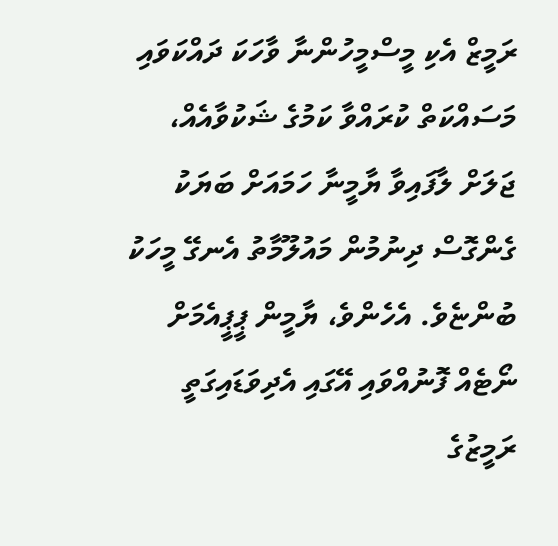ރަމީޒް އެކި މީސްމީހުންނާ ވާހަކަ ދައްކަވައި މަސައްކަތް ކުރައްވާ ކަމުގެ ޝަކުވާއެއް، ޖަލަށް ލާފައިވާ ޔާމީނާ ހަމައަށް ބަޔަކު ގެންގޮސް ދިނުމުން މައުލޫމާތު އެނގޭ މީހަކު ބުންޏެވެ. އެހެންވެ، ޔާމީން ޕީޕީއެމަށް ނޯޓެއް ފޮނުއްވައި އޭގައި އެދިވަޑައިގަތީ ރަމީޒުގެ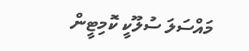މައްސަލަ ސުލޫކީ ކޮމިޓީން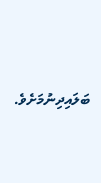ބަލައިދިނުމަށެވެ.